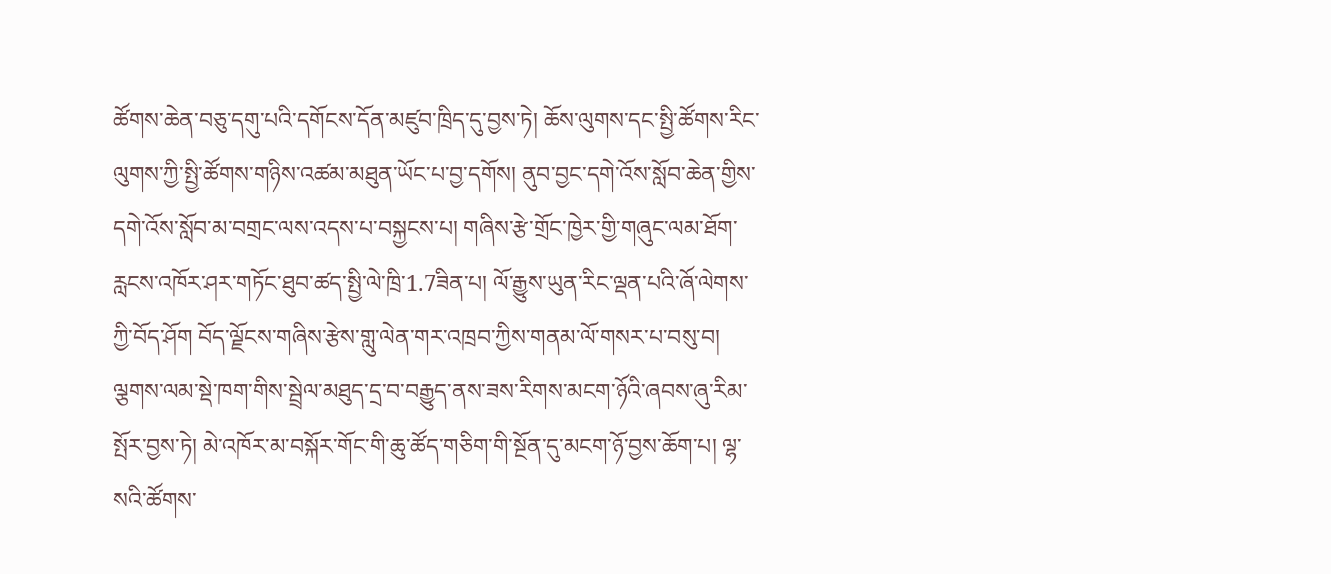ཚོགས་ཆེན་བཅུ་དགུ་པའི་དགོངས་དོན་མཛུབ་ཁྲིད་དུ་བྱས་ཏེ། ཆོས་ལུགས་དང་སྤྱི་ཚོགས་རིང་ལུགས་ཀྱི་སྤྱི་ཚོགས་གཉིས་འཚམ་མཐུན་ཡོང་པ་བྱ་དགོས། ནུབ་བྱང་དགེ་འོས་སློབ་ཆེན་གྱིས་དགེ་འོས་སློབ་མ་བགྲང་ལས་འདས་པ་བསྐྱངས་པ། གཞིས་རྩེ་གྲོང་ཁྱེར་གྱི་གཞུང་ལམ་ཐོག་རླངས་འཁོར་ཤར་གཏོང་ཐུབ་ཚད་སྤྱི་ལེ་ཁྲི་1.7ཟིན་པ། ལོ་རྒྱུས་ཡུན་རིང་ལྡན་པའི་ཞོ་ལེགས་ཀྱི་བོད་ཤོག བོད་ལྗོངས་གཞིས་རྩེས་གླུ་ལེན་གར་འཁྲབ་ཀྱིས་གནམ་ལོ་གསར་པ་བསུ་བ། ལྕགས་ལམ་སྡེ་ཁག་གིས་སྦྲེལ་མཐུད་དྲ་བ་བརྒྱུད་ནས་ཟས་རིགས་མངག་ཉོའི་ཞབས་ཞུ་རིམ་སྤོར་བྱས་ཏེ། མེ་འཁོར་མ་བསྐོར་གོང་གི་ཆུ་ཚོད་གཅིག་གི་སྔོན་དུ་མངག་ཉོ་བྱས་ཆོག་པ། ལྷ་སའི་ཚོགས་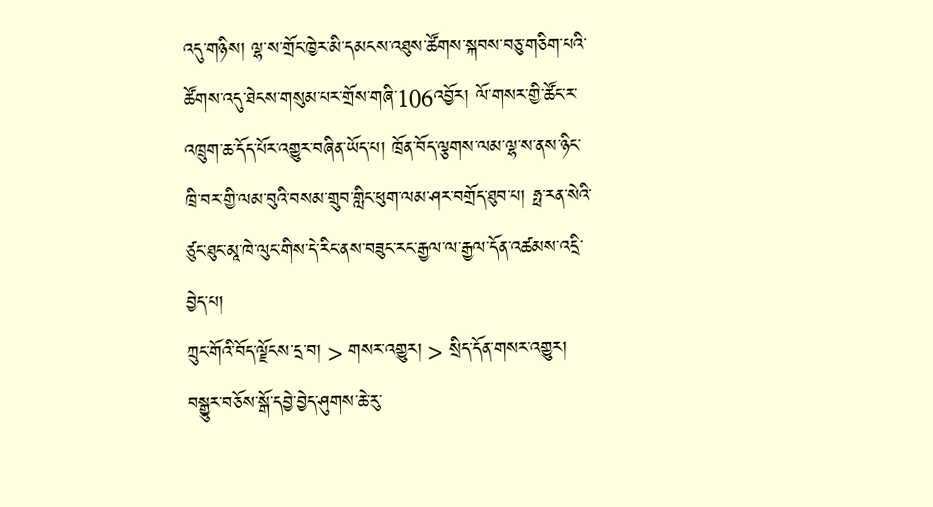འདུ་གཉིས། ལྷ་ས་གྲོང་ཁྱེར་མི་དམངས་འཐུས་ཚོགས་སྐབས་བཅུ་གཅིག་པའི་ཚོགས་འདུ་ཐེངས་གསུམ་པར་གྲོས་གཞི་106འབྱོར། ལོ་གསར་གྱི་ཚོང་ར་འཁྲུག་ཆ་དོད་པོར་འགྱུར་བཞིན་ཡོད་པ། ཁྲོན་བོད་ལྕགས་ལམ་ལྷ་ས་ནས་ཉིང་ཁྲི་བར་གྱི་ལམ་བུའི་བསམ་གྲུབ་གླིང་ཕུག་ལམ་ཤར་བགྲོད་ཐུབ་པ། ཧྥ་རན་སེའི་ཙུང་ཐུང་མཱ་ཁེ་ལུང་གིས་དེ་རིང་ནས་བཟུང་རང་རྒྱལ་ལ་རྒྱལ་དོན་འཚམས་འདྲི་བྱེད་པ།
ཀྲུང་གོའི་བོད་ལྗོངས་དྲ་བ། > གསར་འགྱུར། > སྲིད་དོན་གསར་འགྱུར།
བསྒྱུར་བཅོས་སྒོ་དབྱེ་བྱེད་ཤུགས་ཆེ་རུ་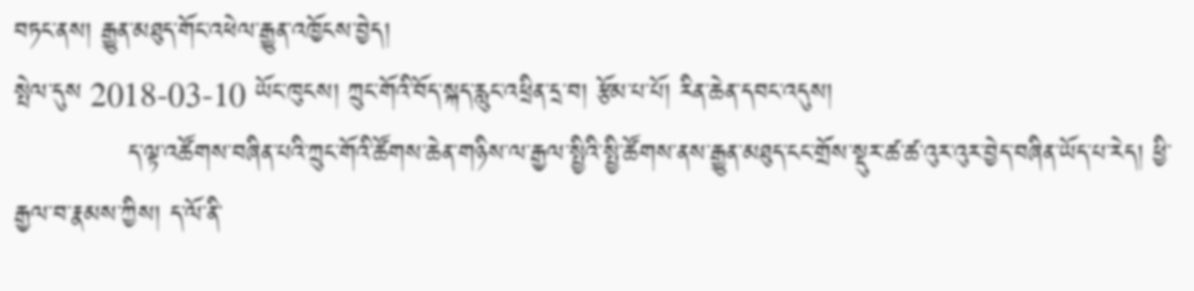བཏང་ནས། རྒྱུན་མཐུད་གོང་འཕེལ་རྒྱུན་འཁྱོངས་བྱེད།
སྤེལ་དུས 2018-03-10 ཡོང་ཁུངས། ཀྲུང་གོའི་བོད་སྐད་རླུང་འཕྲིན་དྲ་བ། རྩོམ་པ་པོ། རིན་ཆེན་དབང་འདུས།
             ད་ལྟ་འཚོགས་བཞིན་པའི་ཀྲུང་གོའི་ཚོགས་ཆེན་གཉིས་ལ་རྒྱལ་སྤྱིའི་སྤྱི་ཚོགས་ནས་རྒྱུན་མཐུད་ངང་གྲོས་སྡུར་ཚ་ཚ་འུར་འུར་བྱེད་བཞིན་ཡོད་པ་རེད། ཕྱི་རྒྱལ་བ་རྣམས་ཀྱིས། ད་ལོ་ནི་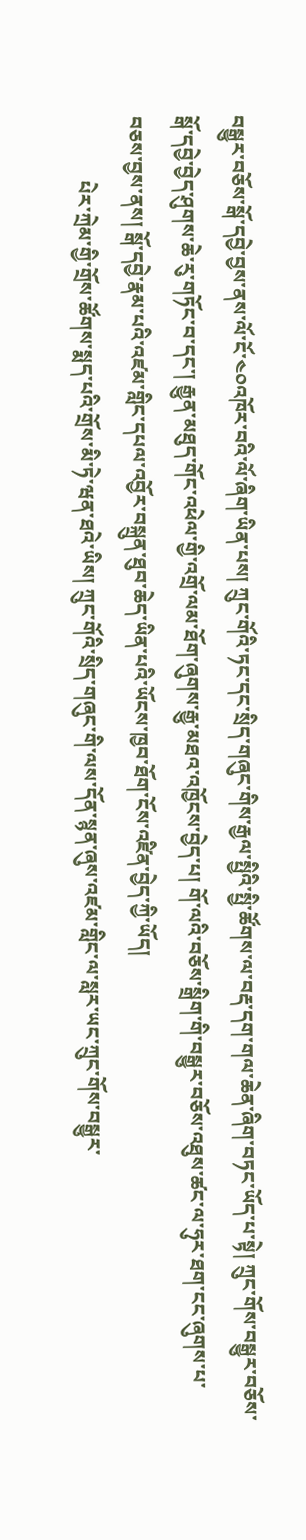བསྒྱུར་བཅོས་སྒོ་དབྱེ་བྱས་ནས་ལོ་ངོ་༤༠འཁོར་བའི་ལོ་ཞིག་ཡིན་པས། ཀྲུང་གོའི་ཏང་དང་སྲིད་གཞུང་གིས་རྒྱལ་སྤྱིའི་སྤྱི་ཚོགས་ལ་བརྡ་དག་གལ་ཆེན་ཞིག་བཏང་ཡོད་པ་སྟེ། ཀྲུང་གོས་བསྒྱུར་བཅོས་སྒོ་དབྱེ་བྱེད་ཤུགས་ཆེ་རུ་གཏོང་བ་དང་། རྒྱུན་མཐུད་གོང་འཕེལ་གྱི་འགྲོ་ལམ་ཐོག་ཞུགས་རྒྱུ་མཐའ་འཁྱོངས་བྱེད་པ། གོ་ལའི་བཅོས་སྒྲིག་གི་བསྒྱུར་བཅོས་འཐུས་ཚང་ལ་ཧུར་ཐག་ངང་ཞུགས་པ་བཅས་བྱས་ནས། སྒོ་དབྱེ་རྣམ་པའི་འཛམ་གླིང་དཔལ་འབྱོར་བསྐྲུན་ཐུབ་ཆེད་ཡིན་པའི་ཡོངས་ཁྱབ་ཐོག་ངོས་འཛིན་བྱེད་ཀྱི་ཡོད།
             པེར་ཀྲེམ་གྱི་གྲོས་ཚོགས་སྨད་པའི་གྲོས་མི་ཏེ་ཝན་ཐའེ་ཡིས། ཀྲུང་གོའི་སྲིད་གཞུང་གི་ལས་དོན་སྙན་ཞུས་འཛམ་གླིང་ལ་སླར་ཡང་ཀྲུང་གོས་བསྒྱུར་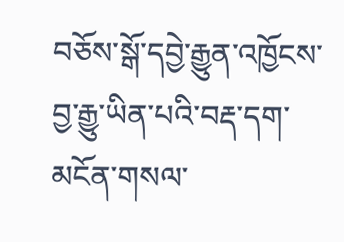བཅོས་སྒོ་དབྱེ་རྒྱུན་འཁྱོངས་བྱ་རྒྱུ་ཡིན་པའི་བརྡ་དག་མངོན་གསལ་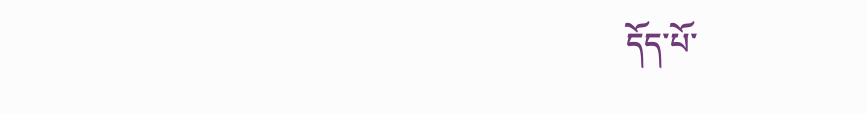དོད་པོ་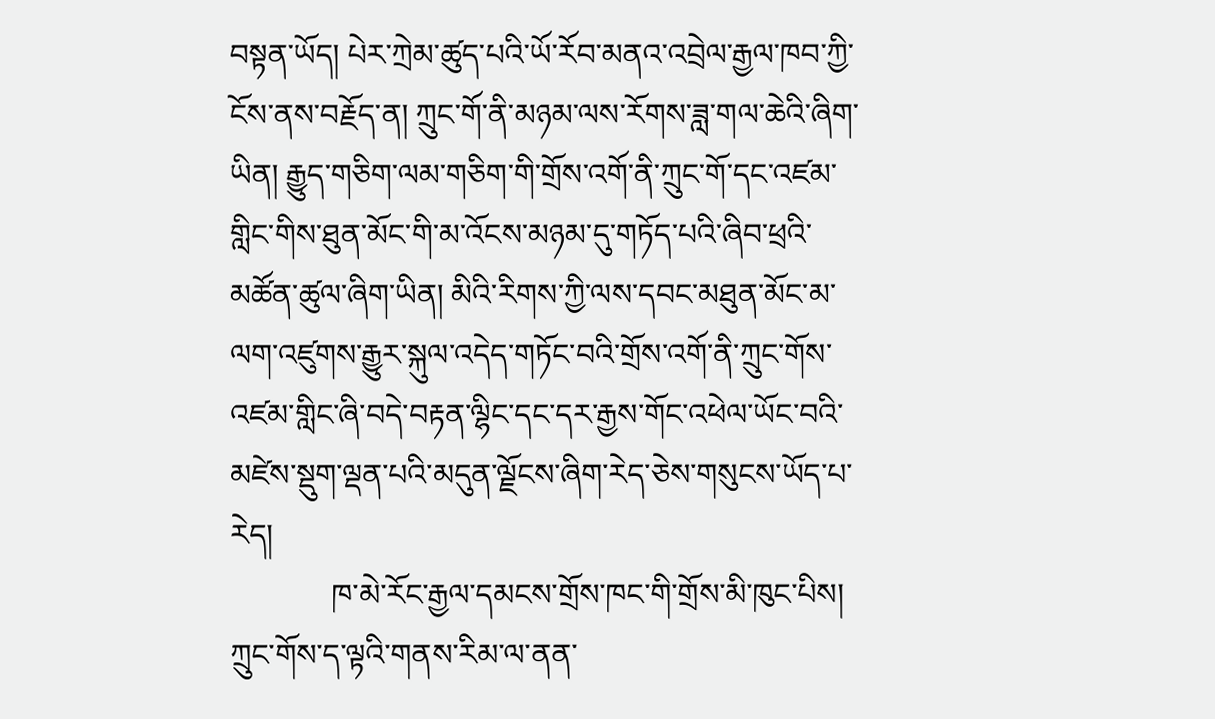བསྟན་ཡོད། པེར་ཀྲེམ་ཚུད་པའི་ཡོ་རོབ་མནའ་འབྲེལ་རྒྱལ་ཁབ་ཀྱི་ངོས་ནས་བརྗོད་ན། ཀྲུང་གོ་ནི་མཉམ་ལས་རོགས་ཟླ་གལ་ཆེའི་ཞིག་ཡིན། རྒྱུད་གཅིག་ལམ་གཅིག་གི་གྲོས་འགོ་ནི་ཀྲུང་གོ་དང་འཛམ་གླིང་གིས་ཐུན་མོང་གི་མ་འོངས་མཉམ་དུ་གཏོད་པའི་ཞིབ་ཕྲའི་མཚོན་ཚུལ་ཞིག་ཡིན། མིའི་རིགས་ཀྱི་ལས་དབང་མཐུན་མོང་མ་ལག་འཛུགས་རྒྱུར་སྐུལ་འདེད་གཏོང་བའི་གྲོས་འགོ་ནི་ཀྲུང་གོས་འཛམ་གླིང་ཞི་བདེ་བརྟན་ལྷིང་དང་དར་རྒྱས་གོང་འཕེལ་ཡོང་བའི་མཛེས་སྡུག་ལྡན་པའི་མདུན་ལྗོངས་ཞིག་རེད་ཅེས་གསུངས་ཡོད་པ་རེད།
             ཁ་མེ་རོང་རྒྱལ་དམངས་གྲོས་ཁང་གི་གྲོས་མི་ཁུང་པིས། ཀྲུང་གོས་ད་ལྟའི་གནས་རིམ་ལ་ནན་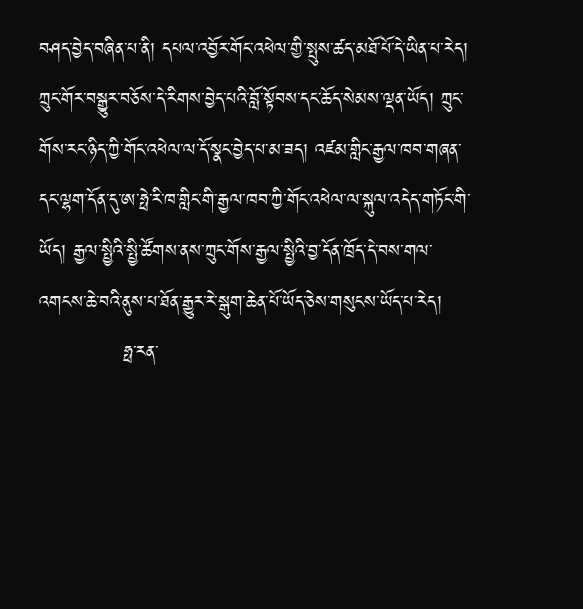བཤད་བྱེད་བཞིན་པ་ནི། དཔལ་འབྱོར་གོང་འཕེལ་གྱི་སྤུས་ཚད་མཐོ་པོ་དེ་ཡིན་པ་རེད། ཀྲུང་གོར་བསྒྱུར་བཅོས་དེ་རིགས་བྱེད་པའི་བློ་སྟོབས་དང་ཆོད་སེམས་ལྡན་ཡོད། ཀྲུང་གོས་རང་ཉིད་ཀྱི་གོང་འཕེལ་ལ་དོ་སྣང་བྱེད་པ་མ་ཟད། འཛམ་གླིང་རྒྱལ་ཁབ་གཞན་དང་ལྷག་དོན་དུ་ཨ་ཧྥེ་རི་ཁ་གླིང་གི་རྒྱལ་ཁབ་ཀྱི་གོང་འཕེལ་ལ་སྐུལ་འདེད་གཏོང་གི་ཡོད། རྒྱལ་སྤྱིའི་སྤྱི་ཚོགས་ནས་ཀྲུང་གོས་རྒྱལ་སྤྱིའི་བྱ་དོན་ཁྲོད་དེ་བས་གལ་འགངས་ཆེ་བའི་ནུས་པ་ཐོན་རྒྱུར་རེ་སྒུག་ཆེན་པོ་ཡོད་ཅེས་གསུངས་ཡོད་པ་རེད།
             ཧྥ་རན་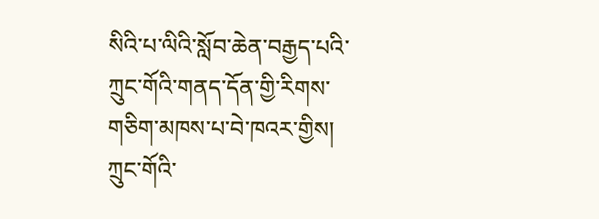སིའི་པ་ལིའི་སློབ་ཆེན་བརྒྱད་པའི་ཀྲུང་གོའི་གནད་དོན་གྱི་རིགས་གཅིག་མཁས་པ་བེ་ཁའར་གྱིས། ཀྲུང་གོའི་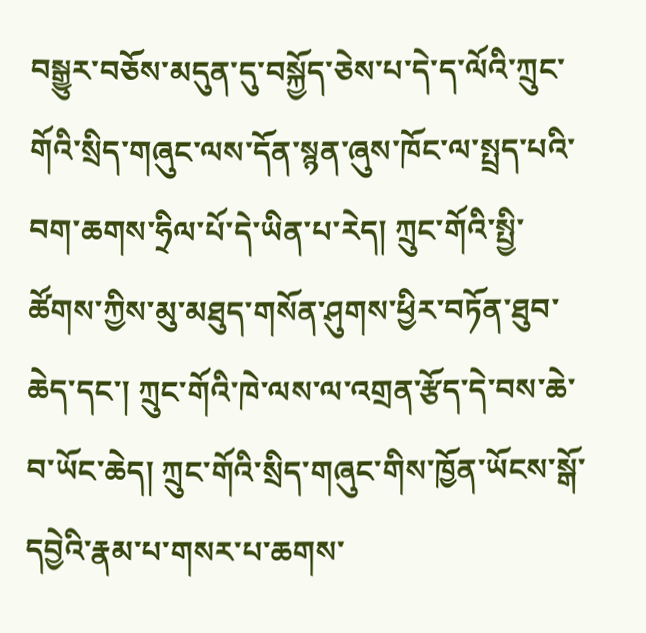བསྒྱུར་བཅོས་མདུན་དུ་བསྐྱོད་ཅེས་པ་དེ་ད་ལོའི་ཀྲུང་གོའི་སྲིད་གཞུང་ལས་དོན་སྙན་ཞུས་ཁོང་ལ་སྤྲད་པའི་བག་ཆགས་ཧྲིལ་པོ་དེ་ཡིན་པ་རེད། ཀྲུང་གོའི་སྤྱི་ཚོགས་ཀྱིས་མུ་མཐུད་གསོན་ཤུགས་ཕྱིར་བཏོན་ཐུབ་ཆེད་དང་། ཀྲུང་གོའི་ཁེ་ལས་ལ་འགྲན་རྩོད་དེ་བས་ཆེ་བ་ཡོང་ཆེད། ཀྲུང་གོའི་སྲིད་གཞུང་གིས་ཁྱོན་ཡོངས་སྒོ་དབྱེའི་རྣམ་པ་གསར་པ་ཆགས་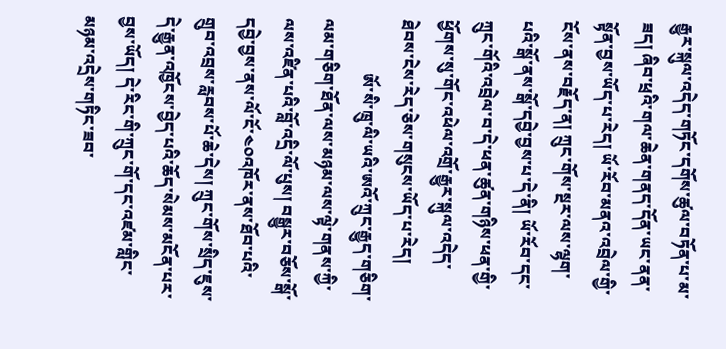རྒྱུར་སྐུལ་འདེད་གཏོང་དགོས་ཚུལ་བཏོན་པ་མ་ཟད། ཞིབ་ཕྲའི་གལ་ཆེན་གནད་དོན་ཡང་ནན་སྟོན་བྱས་ཡོད་པ་རེད། ཡོ་རོབ་མནའ་འབྲེལ་གྱི་ངོས་ནས་བརྗོད་ན། ཀྲུང་གོས་སྔར་ལས་ལྷག་པའི་སྒོ་ནས་སྒོ་དབྱེ་བྱས་པ་དེ་ནི། ཡོ་རོབ་དང་ཀྲུང་གོའི་འབྲེལ་བ་དེ་ཕན་ཚུན་གཉིས་ཕན་གྱི་ཕྱོགས་སུ་གོང་འཕེལ་འགྲོ་རྒྱུར་སྐུལ་འདེད་ཐེབས་ངེས་རེད་ཅེས་གསུངས་ཡོད་པ་རེད།
             ཨོ་སི་ཁྲུ་ལི་ཡའི་ཨའོ་ཀྲུང་རྒྱུད་གཅིག་ལམ་གཅིག་ཐོན་ལས་མཉམ་ལས་ལྟེ་གནས་ཀྱི་ལས་འཛིན་པའི་བློ་འདྲི་ལོ་པུས། བསྒྱུར་བཅོས་སྒོ་དབྱེ་བྱས་ནས་ལོ་ངོ་༤༠འཁོར་ནས་ཐོབ་པའི་གྲུབ་འབྲས་རླབས་པོ་ཆེ་དེས། ཀྲུང་གོས་སྲིད་ཇུས་དེ་རྒྱུན་འཁྱོངས་བྱེད་པའི་ཆོད་སེམས་མངོན་པར་བྱས་ཡོད། དེ་རིང་གི་ཀྲུང་གོ་དང་འཛམ་གླིང་མཉམ་འདྲེས་གཏིང་ཟབ་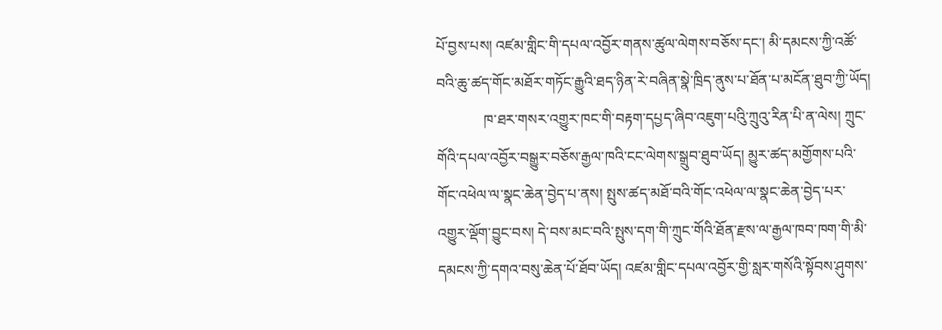པོ་བྱས་པས། འཛམ་གླིང་གི་དཔལ་འབྱོར་གནས་ཚུལ་ལེགས་བཅོས་དང་། མི་དམངས་ཀྱི་འཚོ་བའི་ཆུ་ཚད་གོང་མཐོར་གཏོང་རྒྱུའི་ཐད་ཉིན་རེ་བཞིན་སྣེ་ཁྲིད་ནུས་པ་ཐོན་པ་མངོན་ཐུབ་ཀྱི་ཡོད།
             ཁ་ཐར་གསར་འགྱུར་ཁང་གི་བརྟག་དཔྱད་ཞིབ་འཇུག་པའིུ་ཀྲུའུ་རིན་པི་ན་ལེས། ཀྲུང་གོའི་དཔལ་འབྱོར་བསྒྱུར་བཅོས་རྒྱལ་ཁའི་ངང་ལེགས་སྒྲུབ་ཐུབ་ཡོད། མྱུར་ཚད་མགྱོགས་པའི་གོང་འཕེལ་ལ་སྣང་ཆེན་བྱེད་པ་ནས། སྤུས་ཚད་མཐོ་བའི་གོང་འཕེལ་ལ་སྣང་ཆེན་བྱེད་པར་འགྱུར་ལྡོག་བྱུང་བས། དེ་བས་མང་བའི་སྤུས་དག་གི་ཀྲུང་གོའི་ཐོན་རྫས་ལ་རྒྱལ་ཁབ་ཁག་གི་མི་དམངས་ཀྱི་དགའ་བསུ་ཆེན་པོ་ཐོབ་ཡོད། འཛམ་གླིང་དཔལ་འབྱོར་གྱི་སླར་གསོའི་སྟོབས་ཤུགས་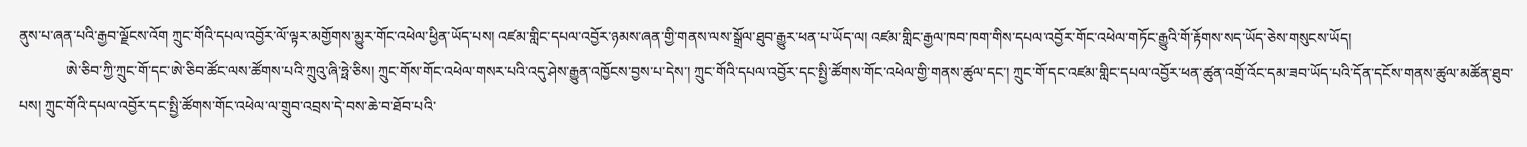ནུས་པ་ཞན་པའི་རྒྱབ་ལྗོངས་འོག ཀྲུང་གོའི་དཔལ་འབྱོར་ལོ་ལྟར་མགྱོགས་མྱུར་གོང་འཕེལ་ཕྱིན་ཡོད་པས། འཛམ་གླིང་དཔལ་འབྱོར་ཉམས་ཞན་གྱི་གནས་ལས་སྒྲོལ་ཐུབ་རྒྱུར་ཕན་པ་ཡོད་ལ། འཛམ་གླིང་རྒྱལ་ཁབ་ཁག་གིས་དཔལ་འབྱོར་གོང་འཕེལ་གཏོང་རྒྱུའི་གོ་རྟོགས་སད་ཡོད་ཅེས་གསུངས་ཡོད།
             ཨེ་ཅིབ་ཀྱི་ཀྲུང་གོ་དང་ཨེ་ཅིབ་ཚོང་ལས་ཚོགས་པའི་ཀྲུའུ་ཞི་ཧྥེ་ཅིས། ཀྲུང་གོས་གོང་འཕེལ་གསར་པའི་འདུ་ཤེས་རྒྱུན་འཁྱོངས་བྱས་པ་དེས་། ཀྲུང་གོའི་དཔལ་འབྱོར་དང་སྤྱི་ཚོགས་གོང་འཕེལ་གྱི་གནས་ཚུལ་དང་། ཀྲུང་གོ་དང་འཛམ་གླིང་དཔལ་འབྱོར་ཕན་ཚུན་འགྲོ་འོང་དམ་ཟབ་ཡོད་པའི་དོན་དངོས་གནས་ཚུལ་མཚོན་ཐུབ་པས། ཀྲུང་གོའི་དཔལ་འབྱོར་དང་སྤྱི་ཚོགས་གོང་འཕེལ་ལ་གྲུབ་འབྲས་དེ་བས་ཆེ་བ་ཐོབ་པའི་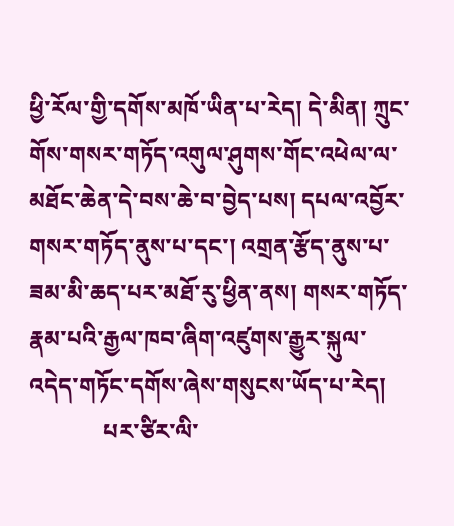ཕྱི་རོལ་གྱི་དགོས་མཁོ་ཡིན་པ་རེད། དེ་མིན། ཀྲུང་གོས་གསར་གཏོད་འགུལ་ཤུགས་གོང་འཕེལ་ལ་མཐོང་ཆེན་དེ་བས་ཆེ་བ་བྱེད་པས། དཔལ་འབྱོར་གསར་གཏོད་ནུས་པ་དང་། འགྲན་རྩོད་ནུས་པ་ཟམ་མི་ཆད་པར་མཐོ་རུ་ཕྱིན་ནས། གསར་གཏོད་རྣམ་པའི་རྒྱལ་ཁབ་ཞིག་འཛུགས་རྒྱུར་སྐུལ་འདེད་གཏོང་དགོས་ཞེས་གསུངས་ཡོད་པ་རེད།
             པར་ཙིར་ལི་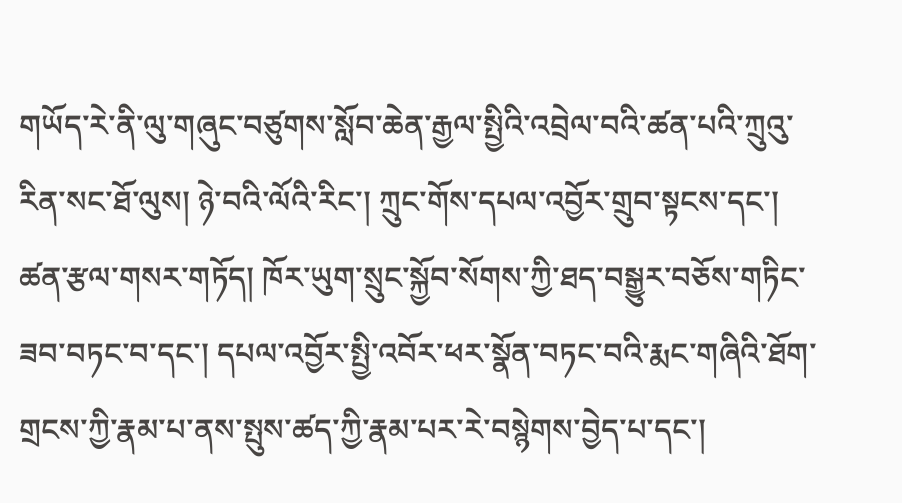གཡོད་རེ་ནི་ལུ་གཞུང་བཙུགས་སློབ་ཆེན་རྒྱལ་སྤྱིའི་འབྲེལ་བའི་ཚན་པའི་ཀྲུའུ་རིན་སང་ཐོ་ལུས། ཉེ་བའི་ལོའི་རིང་། ཀྲུང་གོས་དཔལ་འབྱོར་གྲུབ་སྟངས་དང་། ཚན་རྩལ་གསར་གཏོད། ཁོར་ཡུག་སྲུང་སྐྱོབ་སོགས་ཀྱི་ཐད་བསྒྱུར་བཅོས་གཏིང་ཟབ་བཏང་བ་དང་། དཔལ་འབྱོར་སྤྱི་འབོར་ཕར་སྣོན་བཏང་བའི་རྨང་གཞིའི་ཐོག་གྲངས་ཀྱི་རྣམ་པ་ནས་སྤུས་ཚད་ཀྱི་རྣམ་པར་རེ་བསྙེགས་བྱེད་པ་དང་།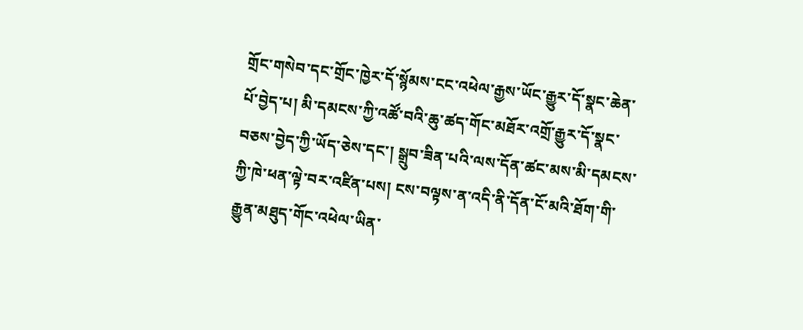གྲོང་གསེབ་དང་གྲོང་ཁྱེར་དོ་སྙོམས་ངང་འཕེལ་རྒྱས་ཡོང་རྒྱུར་དོ་སྣང་ཆེན་པོ་བྱེད་པ། མི་དམངས་ཀྱི་འཚོ་བའི་ཆུ་ཚད་གོང་མཐོར་འགྲོ་རྒྱུར་དོ་སྣང་བཅས་བྱེད་ཀྱི་ཡོད་ཅེས་དང་། སྒྲུབ་ཟིན་པའི་ལས་དོན་ཚང་མས་མི་དམངས་ཀྱི་ཁེ་ཕན་ལྟེ་བར་འཛིན་པས། ངས་བལྟས་ན་འདི་ནི་དོན་ངོ་མའི་ཐོག་གི་རྒྱུན་མཐུད་གོང་འཕེལ་ཡིན་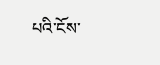པའི་ངོས་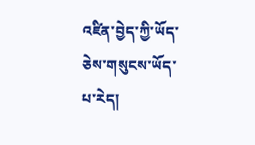འཛིན་བྱེད་ཀྱི་ཡོད་ཅེས་གསུངས་ཡོད་པ་རེད།